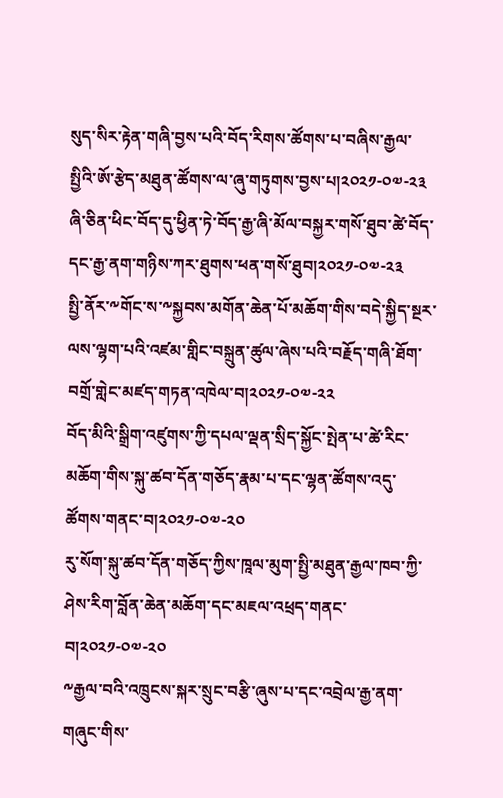སུད་སིར་རྟེན་གཞི་བྱས་པའི་བོད་རིགས་ཚོགས་པ་བཞིས་རྒྱལ་སྤྱིའི་ཨོ་རྩེད་མཐུན་ཚོགས་ལ་ཞུ་གཏུགས་བྱས་པ།༢༠༢༡-༠༧-༢༣
ཞི་ཅིན་ཕིང་བོད་དུ་ཕྱིན་ཏེ་བོད་རྒྱ་ཞི་མོལ་བསྐྱར་གསོ་ཐུབ་ཚེ་བོད་དང་རྒྱ་ནག་གཉིས་ཀར་ཐུགས་ཕན་གསོ་ཐུབ།༢༠༢༡-༠༧-༢༣
སྤྱི་ནོར་༸གོང་ས་༸སྐྱབས་མགོན་ཆེན་པོ་མཆོག་གིས་བདེ་སྐྱིད་སྔར་ལས་ལྷག་པའི་འཛམ་གླིང་བསྐྲུན་ཚུལ་ཞེས་པའི་བརྗོད་གཞི་ཐོག་བགྲོ་གླེང་མཛད་གཏན་འཁེལ་བ།༢༠༢༡-༠༧-༢༢
བོད་མིའི་སྒྲིག་འཛུགས་ཀྱི་དཔལ་ལྡན་སྲིད་སྐྱོང་སྤེན་པ་ཚེ་རིང་མཆོག་གིས་སྐུ་ཚབ་དོན་གཅོད་རྣམ་པ་དང་ལྷན་ཚོགས་འདུ་ཚོགས་གནང་བ།༢༠༢༡-༠༧-༢༠
རུ་སོག་སྐུ་ཚབ་དོན་གཅོད་ཀྱིས་ཁཱལ་མུག་སྤྱི་མཐུན་རྒྱལ་ཁབ་ཀྱི་ཤེས་རིག་བློན་ཆེན་མཆོག་དང་མཇལ་འཕྲད་གནང་བ།༢༠༢༡-༠༧-༢༠
༸རྒྱལ་བའི་འཁྲུངས་སྐར་སྲུང་བརྩི་ཞུས་པ་དང་འབྲེལ་རྒྱ་ནག་གཞུང་གིས་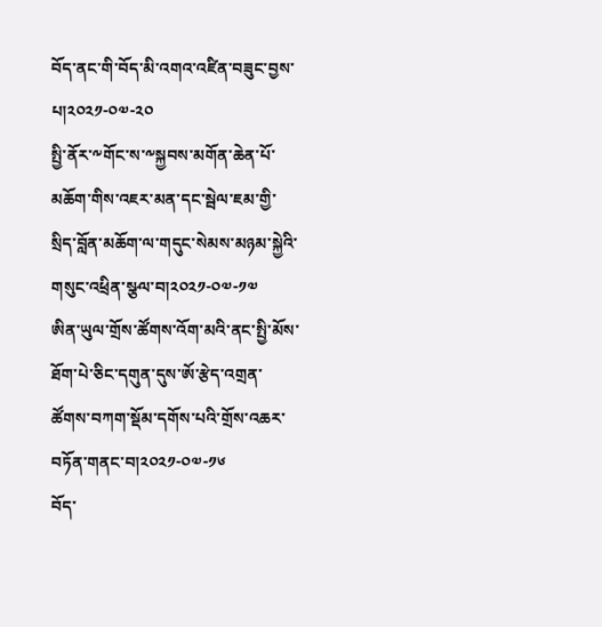བོད་ནང་གི་བོད་མི་འགའ་འཛིན་བཟུང་བྱས་པ།༢༠༢༡-༠༧-༢༠
སྤྱི་ནོར་༸གོང་ས་༸སྐྱབས་མགོན་ཆེན་པོ་མཆོག་གིས་འཇར་མན་དང་སྦེལ་ཇམ་གྱི་སྲིད་བློན་མཆོག་ལ་གདུང་སེམས་མཉམ་སྐྱེའི་གསུང་འཕྲིན་སྩལ་བ།༢༠༢༡-༠༧-༡༧
ཨིན་ཡུལ་གྲོས་ཚོགས་འོག་མའི་ནང་སྤྱི་མོས་ཐོག་པེ་ཅིང་དགུན་དུས་ཨོ་རྩེད་འགྲན་ཚོགས་བཀག་སྡོམ་དགོས་པའི་གྲོས་འཆར་བཏོན་གནང་བ།༢༠༢༡-༠༧-༡༦
བོད་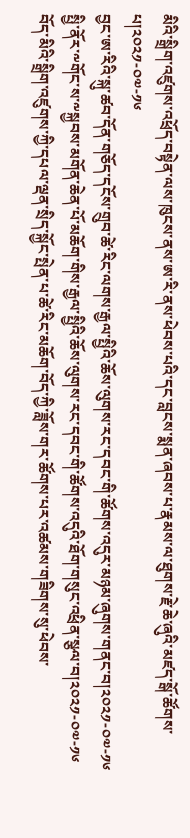མིའི་སྒྲིག་འཛུགས་འཕྲོད་བསྟེན་ལས་ཁུངས་ནས་ཨ་རི་ནས་ཕེབས་པའི་དང་བླངས་སྨན་ཞབས་པ་རྣམས་ལ་ཐུགས་རྗེ་ཆེ་ཞུའི་མཛད་སྒོ་ཚོགས་པ།༢༠༢༡-༠༧-༡༦
བྱང་ཨ་རིའི་སྐུ་ཚབ་དོན་གཅོད་དངོས་གྲུབ་ཚེ་རིང་ལགས་རྒྱལ་སྤྱིའི་ཆོས་ལུགས་རང་དབང་གི་ཚོགས་འདུར་མཉམ་ཞུགས་གནང་བ།༢༠༢༡-༠༧-༡༦
སྤྱི་ནོར་༸གོང་ས་༸སྐྱབས་མགོན་ཆེན་པོ་མཆོག་གིས་རྒྱལ་སྤྱིའི་ཆོས་ལུགས་རང་དབང་གི་ཚོགས་འདུའི་ཐོག་གསུང་འཕྲིན་སྩལ་བ།༢༠༢༡-༠༧-༡༦
བོད་མིའི་སྒྲིག་འཛུགས་ཀྱི་དཔལ་ལྡན་སྲིད་སྐྱོང་སྤེན་པ་ཚེ་རིང་མཆོག་བོད་ཀྱི་ཟློས་གར་ཚོགས་པར་འཚམས་གཟིགས་སུ་ཕེབས་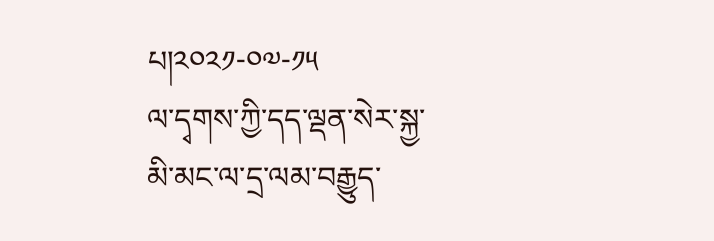པ།༢༠༢༡-༠༧-༡༥
ལ་དྭགས་ཀྱི་དད་ལྡན་སེར་སྐྱ་མི་མང་ལ་དྲ་ལམ་བརྒྱུད་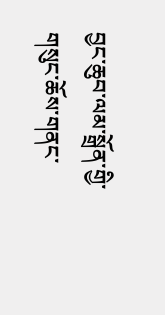བྱང་ཆུབ་ལམ་སྒྲོན་གྱི་གསུང་ཆོས་གནང་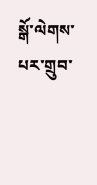སྒོ་ལེགས་པར་གྲུབ་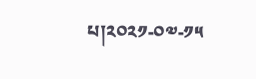པ།༢༠༢༡-༠༧-༡༥